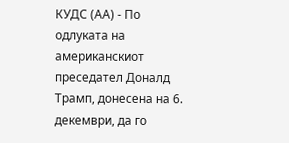КУДС (АА) - По одлуката на американскиот преседател Доналд Трамп, донесена на 6. декември, да го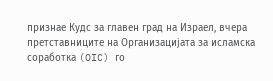признае Кудс за главен град на Израел, вчера претставниците на Организацијата за исламска соработка (OIC) го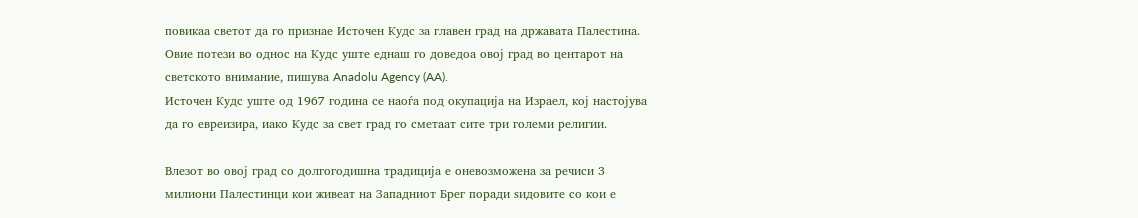повикаа светот да го признае Источен Кудс за главен град на државата Палестина. Овие потези во однос на Кудс уште еднаш го доведоа овој град во центарот на светското внимание, пишува Anadolu Agency (AA).
Источен Кудс уште од 1967 година се наоѓа под окупација на Израел, кој настојува да го евреизира, иако Кудс за свет град го сметаат сите три големи религии.

Влезот во овој град со долгогодишна традиција е оневозможена за речиси 3 милиони Палестинци кои живеат на Западниот Брег поради ѕидовите со кои е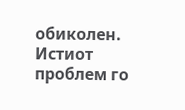обиколен. Истиот проблем го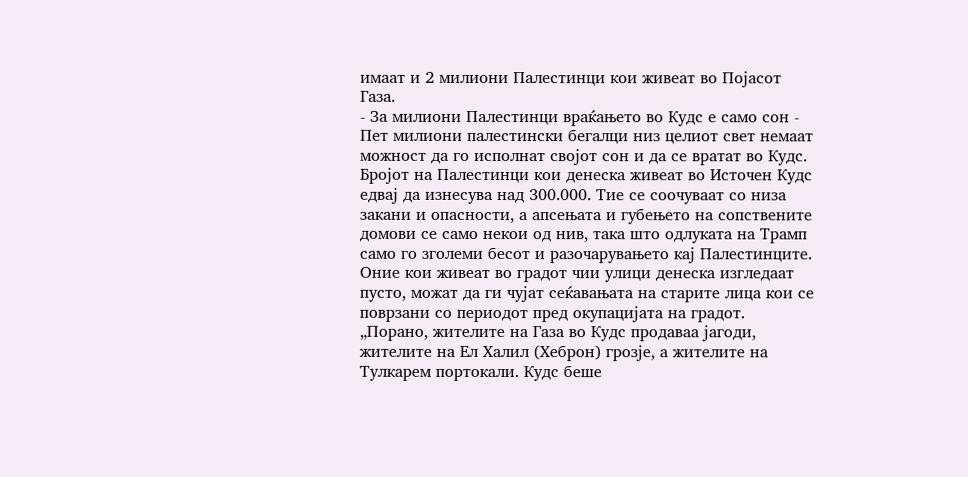имаат и 2 милиони Палестинци кои живеат во Појасот Газа.
- За милиони Палестинци враќањето во Кудс е само сон -
Пет милиони палестински бегалци низ целиот свет немаат можност да го исполнат својот сон и да се вратат во Кудс.
Бројот на Палестинци кои денеска живеат во Источен Кудс едвај да изнесува над 300.000. Тие се соочуваат со низа закани и опасности, а апсењата и губењето на сопствените домови се само некои од нив, така што одлуката на Трамп само го зголеми бесот и разочарувањето кај Палестинците.
Оние кои живеат во градот чии улици денеска изгледаат пусто, можат да ги чујат сеќавањата на старите лица кои се поврзани со периодот пред окупацијата на градот.
„Порано, жителите на Газа во Кудс продаваа јагоди, жителите на Ел Халил (Хеброн) грозје, а жителите на Тулкарем портокали. Кудс беше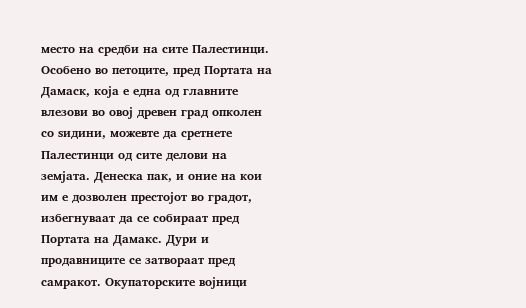место на средби на сите Палестинци. Особено во петоците, пред Портата на Дамаск, која е една од главните влезови во овој древен град опколен со ѕидини, можевте да сретнете Палестинци од сите делови на земјата. Денеска пак, и оние на кои им е дозволен престојот во градот, избегнуваат да се собираат пред Портата на Дамакс. Дури и продавниците се затвораат пред самракот. Окупаторските војници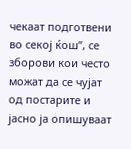чекаат подготвени во секој ќош”, се зборови кои често можат да се чујат од постарите и јасно ја опишуваат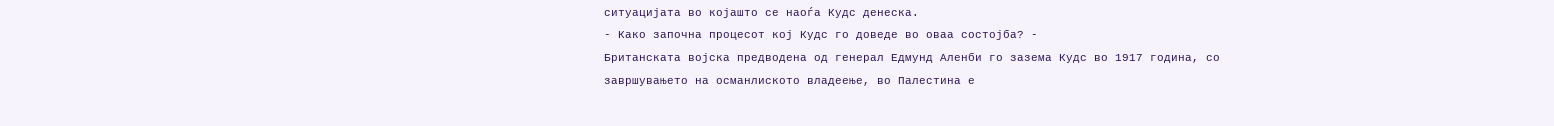ситуацијата во којашто се наоѓа Кудс денеска.
- Како започна процесот кој Кудс го доведе во оваа состојба? -
Британската војска предводена од генерал Eдмунд Аленби го зазема Кудс во 1917 година, со завршувањето на османлиското владеење, во Палестина е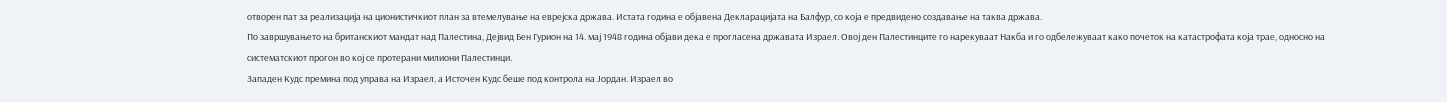отворен пат за реализација на ционистичкиот план за втемелување на еврејска држава. Истата година е објавена Декларацијата на Балфур, со која е предвидено создавање на таква држава.
По завршувањето на британскиот мандат над Палестина, Дејвид Бен Гурион на 14. мај 1948 година објави дека е прогласена државата Израел. Овој ден Палестинците го нарекуваат Накба и го одбележуваат како почеток на катастрофата која трае, односно на систематскиот прогон во кој се протерани милиони Палестинци.
Западен Кудс премина под управа на Израел, а Источен Кудс беше под контрола на Јордан. Израел во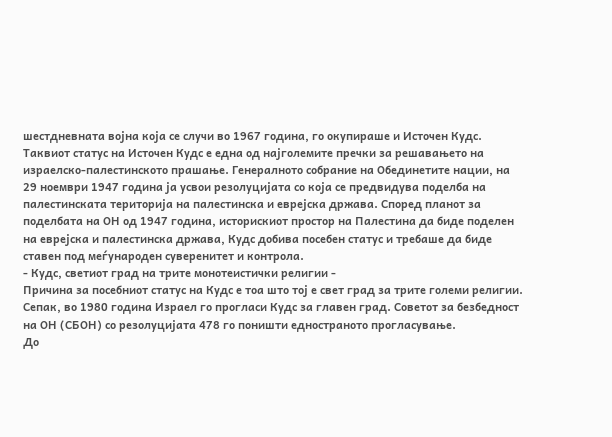шестдневната војна која се случи во 1967 година, го окупираше и Источен Кудс.
Таквиот статус на Источен Кудс е една од најголемите пречки за решавањето на израелско-палестинското прашање. Генералното собрание на Обединетите нации, на 29 ноември 1947 година ја усвои резолуцијата со која се предвидува поделба на палестинската територија на палестинска и еврејска држава. Според планот за поделбата на ОН од 1947 година, историскиот простор на Палестина да биде поделен на еврејска и палестинска држава, Кудс добива посебен статус и требаше да биде ставен под меѓународен суверенитет и контрола.
- Кудс, светиот град на трите монотеистички религии -
Причина за посебниот статус на Кудс е тоа што тој е свет град за трите големи религии. Сепак, во 1980 година Израел го прогласи Кудс за главен град. Советот за безбедност на ОН (СБОН) со резолуцијата 478 го поништи едностраното прогласување.
До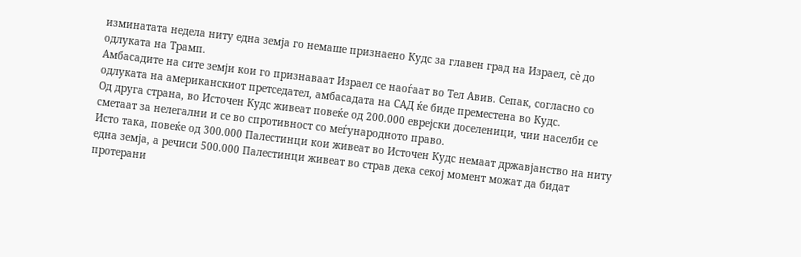изминатата недела ниту една земја го немаше признаено Кудс за главен град на Израел, сѐ до одлуката на Трамп.
Амбасадите на сите земји кои го признаваат Израел се наоѓаат во Тел Авив. Сепак, согласно со одлуката на американскиот претседател, амбасадата на САД ќе биде преместена во Кудс.
Од друга страна, во Источен Кудс живеат повеќе од 200.000 еврејски доселеници, чии населби се сметаат за нелегални и се во спротивност со меѓународното право.
Исто така, повеќе од 300.000 Палестинци кои живеат во Источен Кудс немаат државјанство на ниту една земја, а речиси 500.000 Палестинци живеат во страв дека секој момент можат да бидат протерани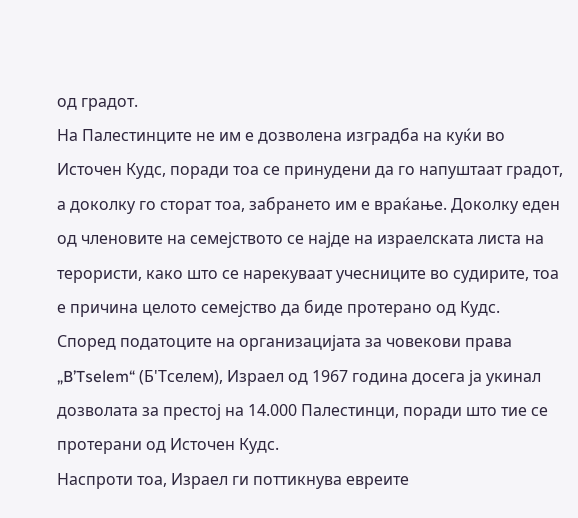од градот.
На Палестинците не им е дозволена изградба на куќи во Источен Кудс, поради тоа се принудени да го напуштаат градот, а доколку го сторат тоа, забрането им е враќање. Доколку еден од членовите на семејството се најде на израелската листа на терористи, како што се нарекуваат учесниците во судирите, тоа е причина целото семејство да биде протерано од Кудс.
Според податоците на организацијата за човекови права „B’Tselem“ (Б'Тселем), Израел од 1967 година досега ја укинал дозволата за престој на 14.000 Палестинци, поради што тие се протерани од Источен Кудс.
Наспроти тоа, Израел ги поттикнува евреите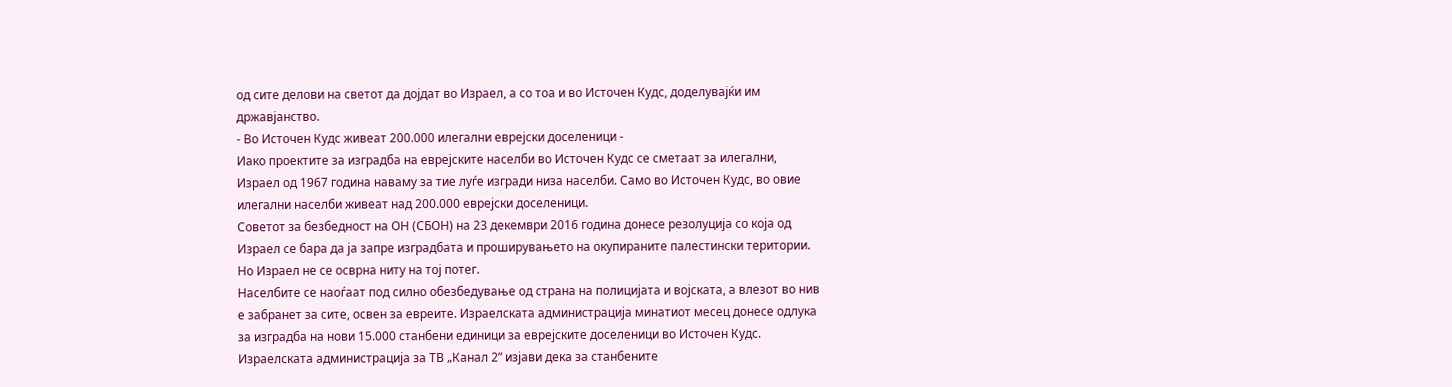од сите делови на светот да дојдат во Израел, а со тоа и во Источен Кудс, доделувајќи им државјанство.
- Во Источен Кудс живеат 200.000 илегални еврејски доселеници -
Иако проектите за изградба на еврејските населби во Источен Кудс се сметаат за илегални, Израел од 1967 година наваму за тие луѓе изгради низа населби. Само во Источен Кудс, во овие илегални населби живеат над 200.000 еврејски доселеници.
Советот за безбедност на ОН (СБОН) на 23 декември 2016 година донесе резолуција со која од Израел се бара да ја запре изградбата и проширувањето на окупираните палестински територии.
Но Израел не се осврна ниту на тој потег.
Населбите се наоѓаат под силно обезбедување од страна на полицијата и војската, а влезот во нив е забранет за сите, освен за евреите. Израелската администрација минатиот месец донесе одлука за изградба на нови 15.000 станбени единици за еврејските доселеници во Источен Кудс.
Израелската администрација за ТВ „Канал 2” изјави дека за станбените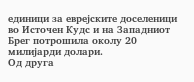единици за еврејските доселеници во Источен Кудс и на Западниот Брег потрошила околу 20 милијарди долари.
Од друга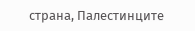страна, Палестинците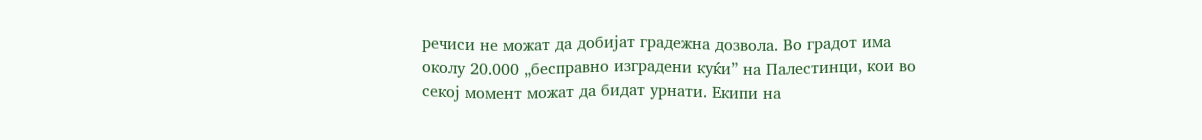речиси не можат да добијат градежна дозвола. Во градот има околу 20.000 „бесправно изградени куќи” на Палестинци, кои во секој момент можат да бидат урнати. Екипи на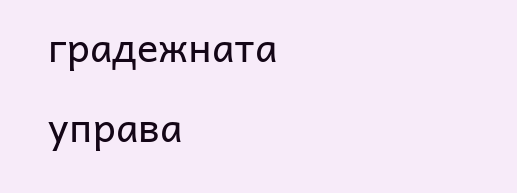градежната управа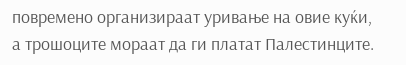повремено организираат уривање на овие куќи, а трошоците мораат да ги платат Палестинците.